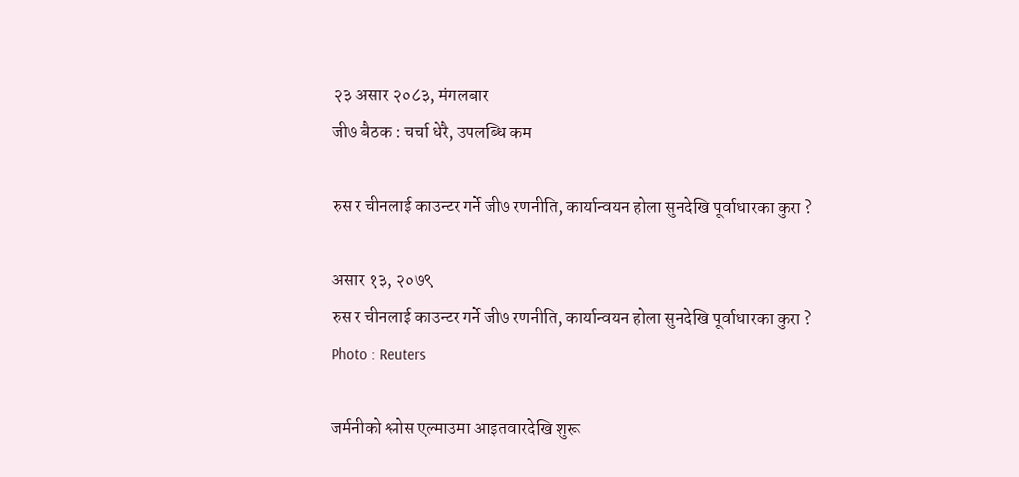२३ असार २०८३, मंगलबार
जी७ बैठक : चर्चा धेरै, उपलब्धि कम

रुस र चीनलाई काउन्टर गर्ने जी७ रणनीति, कार्यान्वयन होला सुनदेखि पूर्वाधारका कुरा ?

असार १३, २०७९
रुस र चीनलाई काउन्टर गर्ने जी७ रणनीति, कार्यान्वयन होला सुनदेखि पूर्वाधारका कुरा ?
Photo : Reuters

जर्मनीको श्लोस एल्माउमा आइतवारदेखि शुरू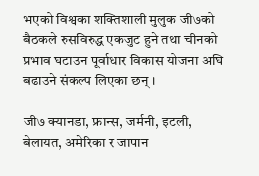भएको विश्वका शक्तिशाली मुलुक जी७को बैठकले रुसविरुद्ध एकजुट हुने तथा चीनको प्रभाव घटाउन पूर्वाधार विकास योजना अघि बढाउने संकल्प लिएका छन् ।

जी७ क्यानडा, फ्रान्स, जर्मनी, इटली, बेलायत, अमेरिका र जापान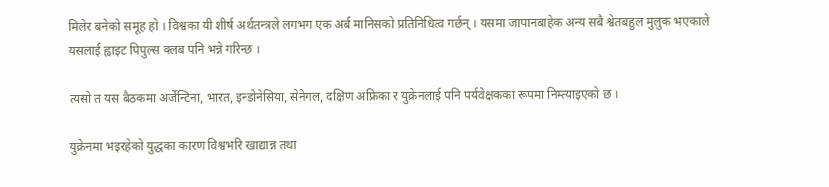मिलेर बनेको समूह हो । विश्वका यी शीर्ष अर्थतन्त्रले लगभग एक अर्ब मानिसको प्रतिनिधित्व गर्छन् । यसमा जापानबाहेक अन्य सबै श्वेतबहुल मुलुक भएकाले यसलाई ह्वाइट पिपुल्स क्लब पनि भन्ने गरिन्छ ।

त्यसो त यस बैठकमा अर्जेन्टिना, भारत, इन्डोनेसिया, सेनेगल, दक्षिण अफ्रिका र युक्रेनलाई पनि पर्यवेक्षकका रूपमा निम्त्याइएको छ ।

युक्रेनमा भइरहेको युद्धका कारण विश्वभरि खाद्यान्न तथा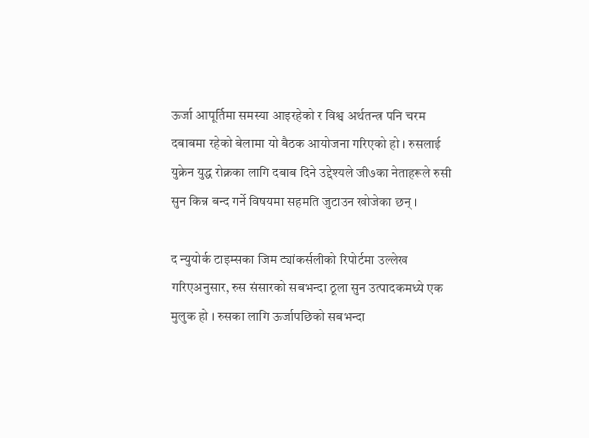ऊर्जा आपूर्तिमा समस्या आइरहेको र विश्व अर्थतन्त्र पनि चरम दबाबमा रहेको बेलामा यो बैठक आयोजना गरिएको हो । रुसलाई युक्रेन युद्ध रोक्नका लागि दबाब दिने उद्देश्यले जी७का नेताहरूले रुसी सुन किन्न बन्द गर्ने विषयमा सहमति जुटाउन खोजेका छन् ।

द न्युयोर्क टाइम्सका जिम ट्यांकर्सलीको रिपोर्टमा उल्लेख गरिएअनुसार, रुस संसारको सबभन्दा ठूला सुन उत्पादकमध्ये एक मुलुक हो । रुसका लागि ऊर्जापछिको सबभन्दा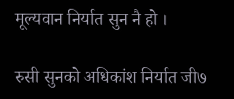मूल्यवान निर्यात सुन नै हो ।

रुसी सुनको अधिकांश निर्यात जी७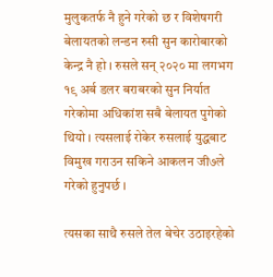मुलुकतर्फ नै हुने गरेको छ र विशेषगरी बेलायतको लन्डन रुसी सुन कारोबारको केन्द्र नै हो । रुसले सन् २०२० मा लगभग १९ अर्ब डलर बराबरको सुन निर्यात गरेकोमा अधिकांश सबै बेलायत पुगेको थियो । त्यसलाई रोकेर रुसलाई युद्धबाट विमुख गराउन सकिने आकलन जी७ले गरेको हुनुपर्छ ।

त्यसका साथै रुसले तेल बेचेर उठाइरहेको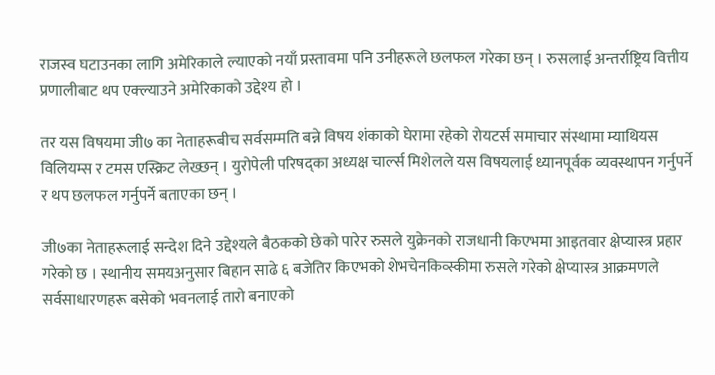राजस्व घटाउनका लागि अमेरिकाले ल्याएको नयाँ प्रस्तावमा पनि उनीहरूले छलफल गरेका छन् । रुसलाई अन्तर्राष्ट्रिय वित्तीय प्रणालीबाट थप एक्ल्याउने अमेरिकाको उद्देश्य हो ।

तर यस विषयमा जी७ का नेताहरूबीच सर्वसम्मति बन्ने विषय शंकाको घेरामा रहेको रोयटर्स समाचार संस्थामा म्याथियस विलियम्स र टमस एस्क्रिट लेख्छन् । युरोपेली परिषद्का अध्यक्ष चार्ल्स मिशेलले यस विषयलाई ध्यानपूर्वक व्यवस्थापन गर्नुपर्ने र थप छलफल गर्नुपर्ने बताएका छन् ।

जी७का नेताहरूलाई सन्देश दिने उद्देश्यले बैठकको छेको पारेर रुसले युक्रेनको राजधानी किएभमा आइतवार क्षेप्यास्त्र प्रहार गरेको छ । स्थानीय समयअनुसार बिहान साढे ६ बजेतिर किएभको शेभचेनकिव्स्कीमा रुसले गरेको क्षेप्यास्त्र आक्रमणले सर्वसाधारणहरू बसेको भवनलाई तारो बनाएको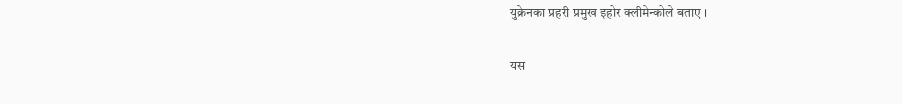युक्रेनका प्रहरी प्रमुख इहोर क्लीमेन्कोले बताए ।

यस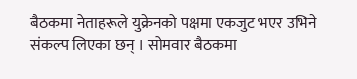बैठकमा नेताहरूले युक्रेनको पक्षमा एकजुट भएर उभिने संकल्प लिएका छन् । सोमवार बैठकमा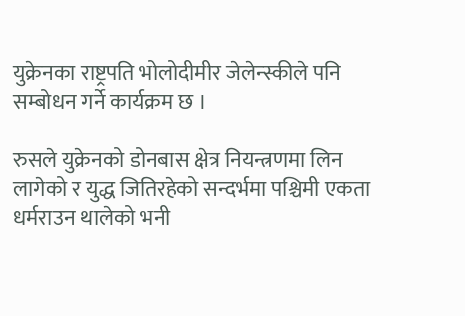युक्रेनका राष्ट्रपति भोलोदीमीर जेलेन्स्कीले पनि सम्बोधन गर्ने कार्यक्रम छ ।

रुसले युक्रेनको डोनबास क्षेत्र नियन्त्रणमा लिन लागेको र युद्ध जितिरहेको सन्दर्भमा पश्चिमी एकता धर्मराउन थालेको भनी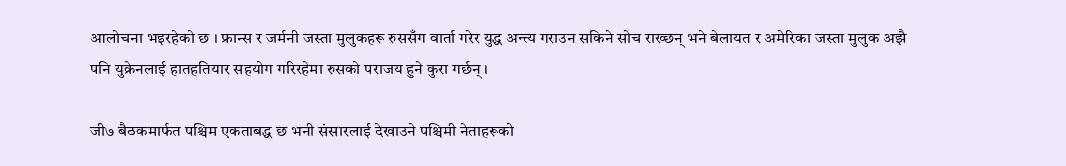आलोचना भइरहेको छ । फ्रान्स र जर्मनी जस्ता मुलुकहरू रुससँग वार्ता गरेर युद्ध अन्त्य गराउन सकिने सोच राख्छन् भने बेलायत र अमेरिका जस्ता मुलुक अझै पनि युक्रेनलाई हातहतियार सहयोग गरिरहेमा रुसको पराजय हुने कुरा गर्छन् ।

जी७ बैठकमार्फत पश्चिम एकताबद्ध छ भनी संसारलाई देखाउने पश्चिमी नेताहरूको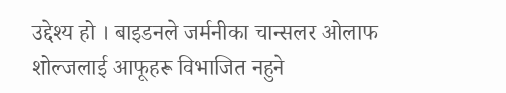उद्देश्य हो । बाइडनले जर्मनीका चान्सलर ओलाफ शोल्जलाई आफूहरू विभाजित नहुने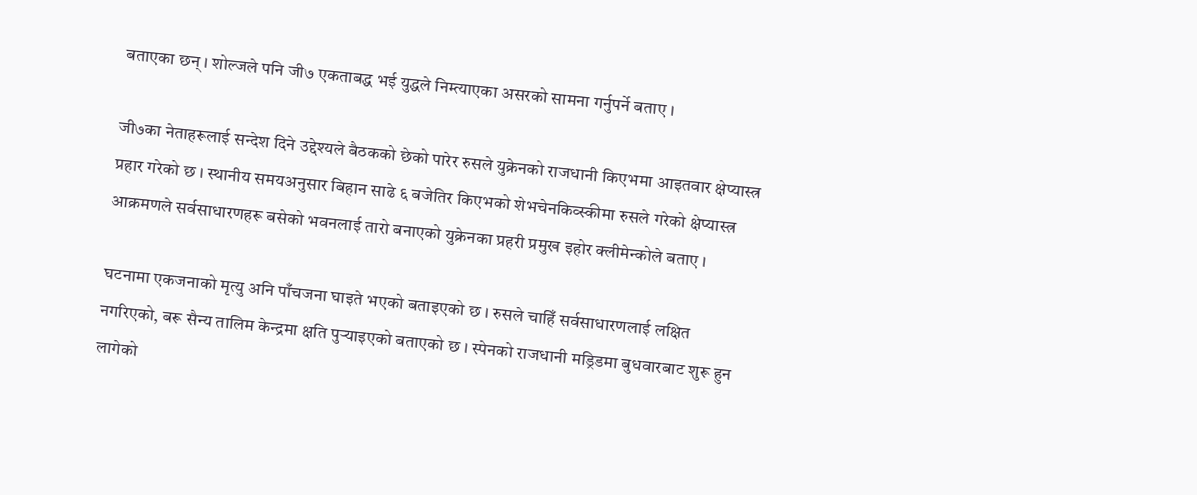बताएका छन् । शोल्जले पनि जी७ एकताबद्ध भई युद्धले निम्त्याएका असरको सामना गर्नुपर्ने बताए ।

जी७का नेताहरूलाई सन्देश दिने उद्देश्यले बैठकको छेको पारेर रुसले युक्रेनको राजधानी किएभमा आइतवार क्षेप्यास्त्र प्रहार गरेको छ । स्थानीय समयअनुसार बिहान साढे ६ बजेतिर किएभको शेभचेनकिव्स्कीमा रुसले गरेको क्षेप्यास्त्र आक्रमणले सर्वसाधारणहरू बसेको भवनलाई तारो बनाएको युक्रेनका प्रहरी प्रमुख इहोर क्लीमेन्कोले बताए ।

घटनामा एकजनाको मृत्यु अनि पाँचजना घाइते भएको बताइएको छ । रुसले चाहिँ सर्वसाधारणलाई लक्षित नगरिएको, बरू सैन्य तालिम केन्द्रमा क्षति पुर्‍याइएको बताएको छ । स्पेनको राजधानी मड्रिडमा बुधवारबाट शुरू हुन लागेको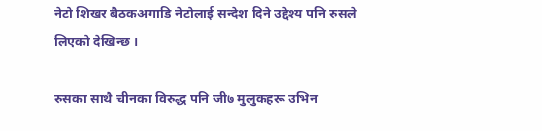नेटो शिखर बैठकअगाडि नेटोलाई सन्देश दिने उद्देश्य पनि रुसले लिएको देखिन्छ ।

रुसका साथै चीनका विरुद्ध पनि जी७ मुलुकहरू उभिन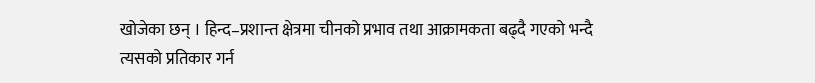खोजेका छन् । हिन्द–प्रशान्त क्षेत्रमा चीनको प्रभाव तथा आक्रामकता बढ्दै गएको भन्दै त्यसको प्रतिकार गर्न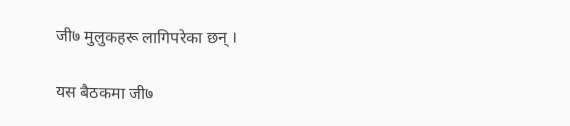जी७ मुलुकहरू लागिपरेका छन् ।

यस बैठकमा जी७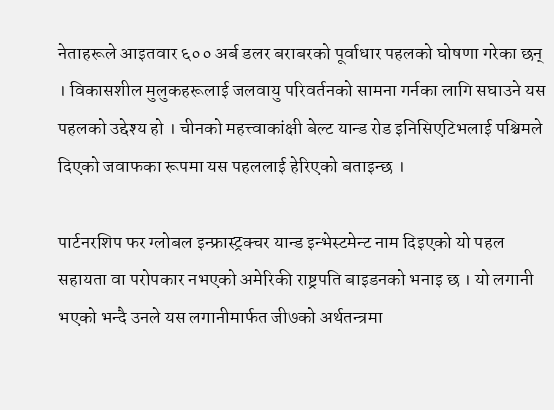नेताहरूले आइतवार ६०० अर्ब डलर बराबरको पूर्वाधार पहलको घोषणा गरेका छन् । विकासशील मुलुकहरूलाई जलवायु परिवर्तनको सामना गर्नका लागि सघाउने यस पहलको उद्देश्य हो । चीनको महत्त्वाकांक्षी बेल्ट यान्ड रोड इनिसिएटिभलाई पश्चिमले दिएको जवाफका रूपमा यस पहललाई हेरिएको बताइन्छ ।

पार्टनरशिप फर ग्लोबल इन्फ्रास्ट्रक्चर यान्ड इन्भेस्टमेन्ट नाम दिइएको यो पहल सहायता वा परोपकार नभएको अमेरिकी राष्ट्रपति बाइडनको भनाइ छ । यो लगानी भएको भन्दै उनले यस लगानीमार्फत जी७को अर्थतन्त्रमा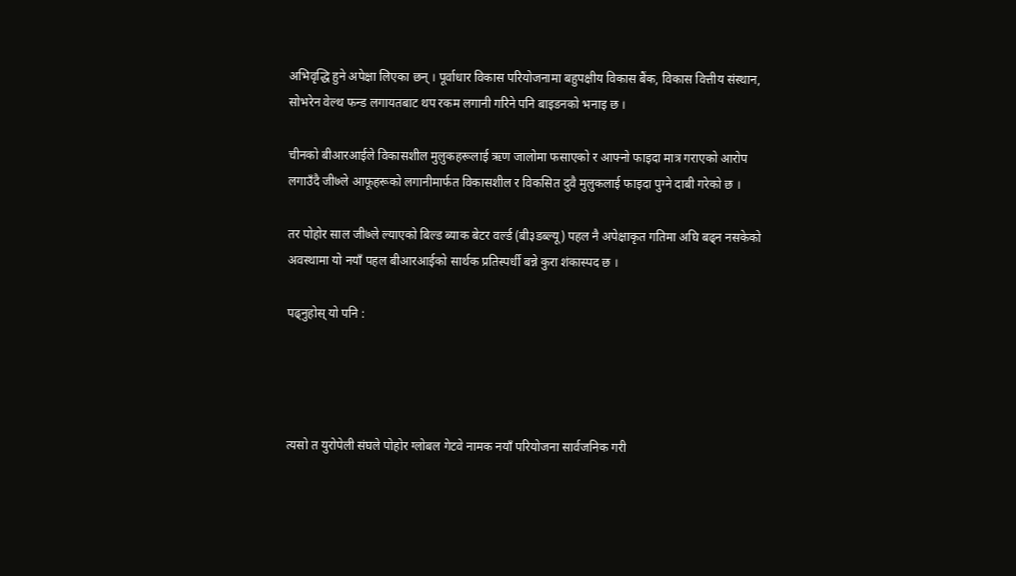अभिवृद्धि हुने अपेक्षा लिएका छन् । पूर्वाधार विकास परियोजनामा बहुपक्षीय विकास बैंक, विकास वित्तीय संस्थान, सोभरेन वेल्थ फन्ड लगायतबाट थप रकम लगानी गरिने पनि बाइडनको भनाइ छ ।

चीनको बीआरआईले विकासशील मुलुकहरूलाई ऋण जालोमा फसाएको र आफ्नो फाइदा मात्र गराएको आरोप लगाउँदै जी७ले आफूहरूको लगानीमार्फत विकासशील र विकसित दुवै मुलुकलाई फाइदा पुग्ने दाबी गरेको छ ।

तर पोहोर साल जी७ले ल्याएको बिल्ड ब्याक बेटर वर्ल्ड (बी३डब्ल्यू) पहल नै अपेक्षाकृत गतिमा अघि बढ्न नसकेको अवस्थामा यो नयाँ पहल बीआरआईको सार्थक प्रतिस्पर्धी बन्ने कुरा शंकास्पद छ ।

पढ्नुहोस् यो पनि :




त्यसो त युरोपेली संघले पोहोर ग्लोबल गेटवे नामक नयाँ परियोजना सार्वजनिक गरी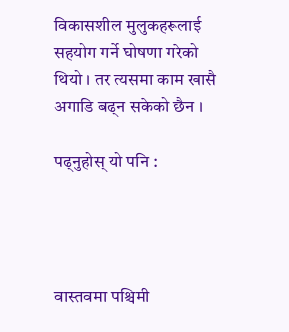विकासशील मुलुकहरूलाई सहयोग गर्ने घोषणा गरेको थियो । तर त्यसमा काम खासै अगाडि बढ्न सकेको छैन ।

पढ्नुहोस् यो पनि :




वास्तवमा पश्चिमी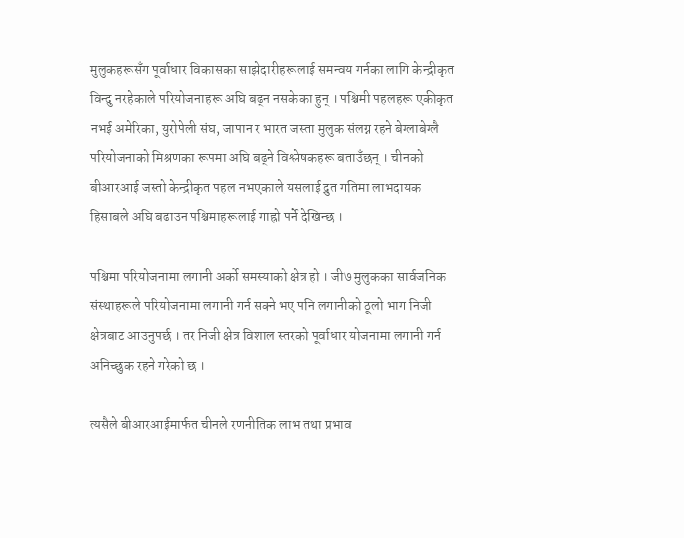मुलुकहरूसँग पूर्वाधार विकासका साझेदारीहरूलाई समन्वय गर्नका लागि केन्द्रीकृत विन्दु नरहेकाले परियोजनाहरू अघि बढ्न नसकेका हुन् । पश्चिमी पहलहरू एकीकृत नभई अमेरिका, युरोपेली संघ, जापान र भारत जस्ता मुलुक संलग्न रहने बेग्लाबेग्लै परियोजनाको मिश्रणका रूपमा अघि बढ्ने विश्लेषकहरू बताउँछन् । चीनको बीआरआई जस्तो केन्द्रीकृत पहल नभएकाले यसलाई द्रुत गतिमा लाभदायक हिसाबले अघि बढाउन पश्चिमाहरूलाई गाह्रो पर्ने देखिन्छ ।

पश्चिमा परियोजनामा लगानी अर्को समस्याको क्षेत्र हो । जी७ मुलुकका सार्वजनिक संस्थाहरूले परियोजनामा लगानी गर्न सक्ने भए पनि लगानीको ठूलो भाग निजी क्षेत्रबाट आउनुपर्छ । तर निजी क्षेत्र विशाल स्तरको पूर्वाधार योजनामा लगानी गर्न अनिच्छुक रहने गरेको छ ।

त्यसैले बीआरआईमार्फत चीनले रणनीतिक लाभ तथा प्रभाव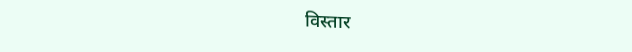विस्तार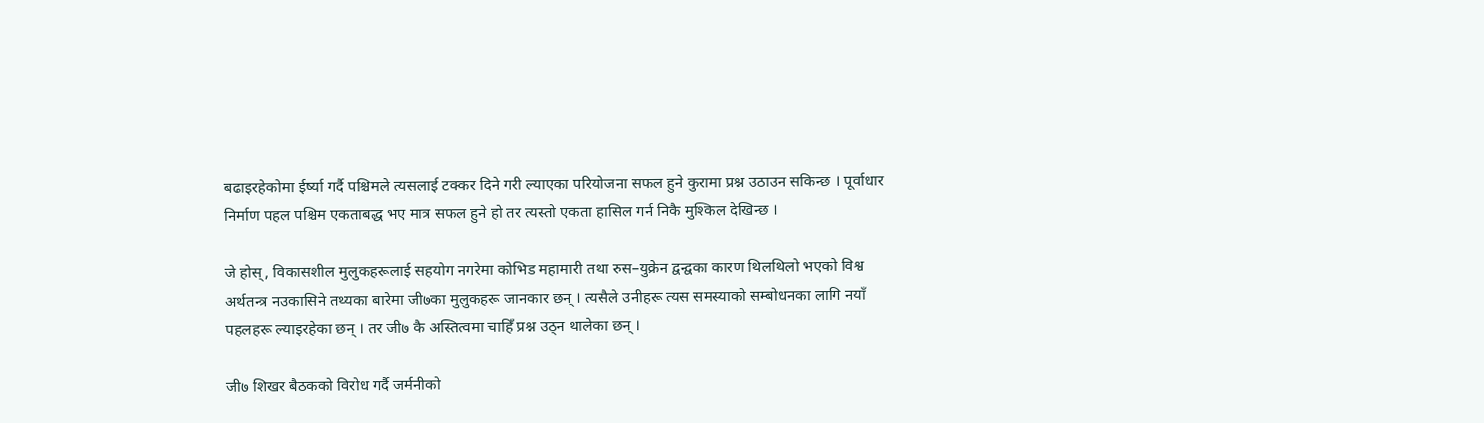बढाइरहेकोमा ईर्ष्या गर्दै पश्चिमले त्यसलाई टक्कर दिने गरी ल्याएका परियोजना सफल हुने कुरामा प्रश्न उठाउन सकिन्छ । पूर्वाधार निर्माण पहल पश्चिम एकताबद्ध भए मात्र सफल हुने हो तर त्यस्तो एकता हासिल गर्न निकै मुश्किल देखिन्छ ।

जे होस्, विकासशील मुलुकहरूलाई सहयोग नगरेमा कोभिड महामारी तथा रुस–युक्रेन द्वन्द्वका कारण थिलथिलो भएको विश्व अर्थतन्त्र नउकासिने तथ्यका बारेमा जी७का मुलुकहरू जानकार छन् । त्यसैले उनीहरू त्यस समस्याको सम्बोधनका लागि नयाँ पहलहरू ल्याइरहेका छन् । तर जी७ कै अस्तित्वमा चाहिँ प्रश्न उठ्न थालेका छन् ।

जी७ शिखर बैठकको विरोध गर्दै जर्मनीको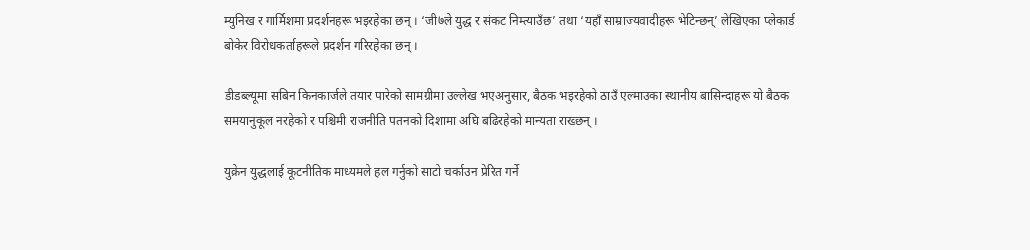म्युनिख र गार्मिशमा प्रदर्शनहरू भइरहेका छन् । ‘जी७ले युद्ध र संकट निम्त्याउँछ’ तथा ‘यहाँ साम्राज्यवादीहरू भेटिन्छन्’ लेखिएका प्लेकार्ड बोकेर विरोधकर्ताहरूले प्रदर्शन गरिरहेका छन् ।

डीडब्ल्यूमा सबिन किनकार्जले तयार पारेको सामग्रीमा उल्लेख भएअनुसार, बैठक भइरहेको ठाउँ एल्माउका स्थानीय बासिन्दाहरू यो बैठक समयानुकूल नरहेको र पश्चिमी राजनीति पतनको दिशामा अघि बढिरहेको मान्यता राख्छन् ।

युक्रेन युद्धलाई कूटनीतिक माध्यमले हल गर्नुको साटो चर्काउन प्रेरित गर्ने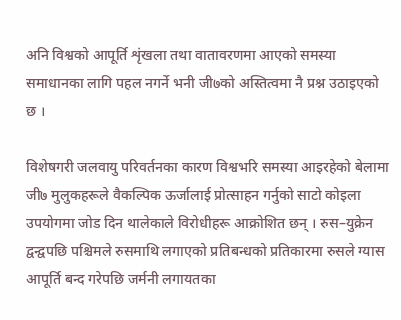अनि विश्वको आपूर्ति शृंखला तथा वातावरणमा आएको समस्या समाधानका लागि पहल नगर्ने भनी जी७को अस्तित्वमा नै प्रश्न उठाइएको छ ।

विशेषगरी जलवायु परिवर्तनका कारण विश्वभरि समस्या आइरहेको बेलामा जी७ मुलुकहरूले वैकल्पिक ऊर्जालाई प्रोत्साहन गर्नुको साटो कोइला उपयोगमा जोड दिन थालेकाले विरोधीहरू आक्रोशित छन् । रुस–युक्रेन द्वन्द्वपछि पश्चिमले रुसमाथि लगाएको प्रतिबन्धको प्रतिकारमा रुसले ग्यास आपूर्ति बन्द गरेपछि जर्मनी लगायतका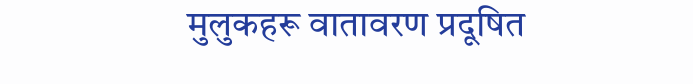मुलुकहरू वातावरण प्रदूषित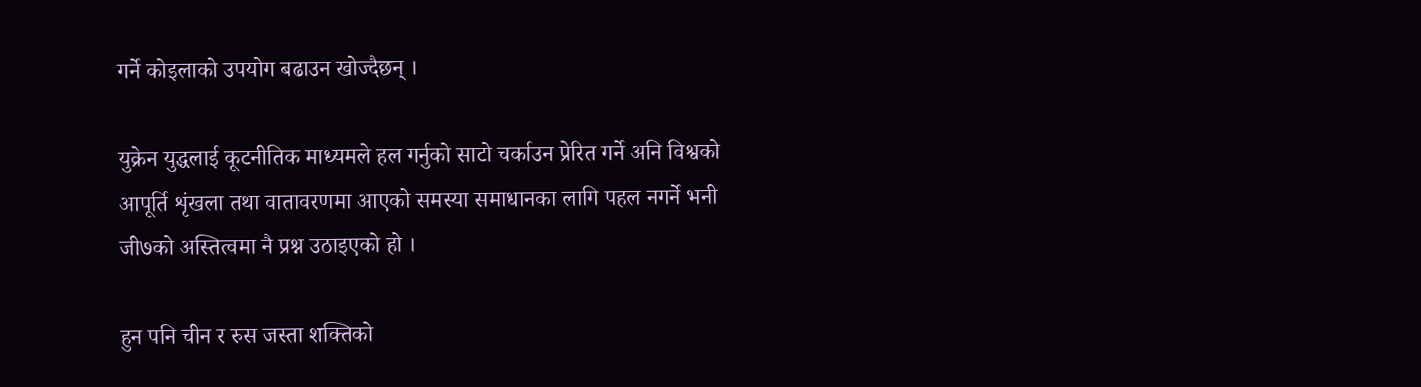गर्ने कोइलाको उपयोग बढाउन खोज्दैछन् ।

युक्रेन युद्धलाई कूटनीतिक माध्यमले हल गर्नुको साटो चर्काउन प्रेरित गर्ने अनि विश्वको आपूर्ति शृंखला तथा वातावरणमा आएको समस्या समाधानका लागि पहल नगर्ने भनी जी७को अस्तित्वमा नै प्रश्न उठाइएको हो ।

हुन पनि चीन र रुस जस्ता शक्तिको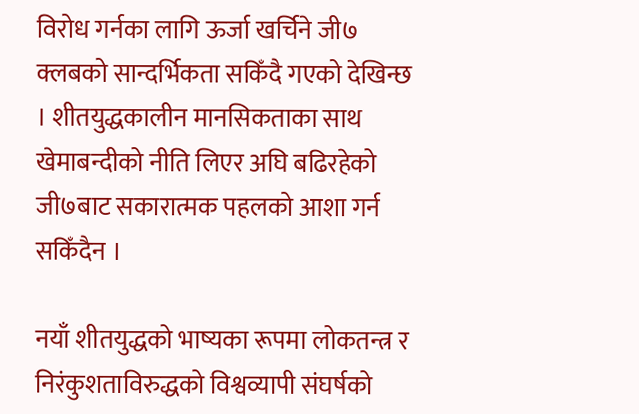विरोध गर्नका लागि ऊर्जा खर्चिने जी७ क्लबको सान्दर्भिकता सकिँदै गएको देखिन्छ । शीतयुद्धकालीन मानसिकताका साथ खेमाबन्दीको नीति लिएर अघि बढिरहेको जी७बाट सकारात्मक पहलको आशा गर्न सकिँदैन ।

नयाँ शीतयुद्धको भाष्यका रूपमा लोकतन्त्र र निरंकुशताविरुद्धको विश्वव्यापी संघर्षको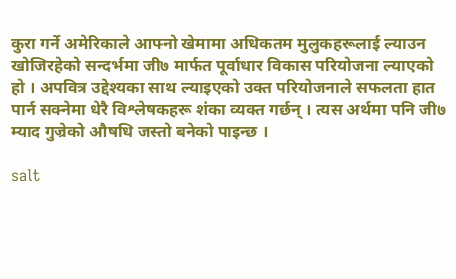कुरा गर्ने अमेरिकाले आफ्नो खेमामा अधिकतम मुलुकहरूलाई ल्याउन खोजिरहेको सन्दर्भमा जी७ मार्फत पूर्वाधार विकास परियोजना ल्याएको हो । अपवित्र उद्देश्यका साथ ल्याइएको उक्त परियोजनाले सफलता हात पार्न सक्नेमा धेरै विश्लेषकहरू शंका व्यक्त गर्छन् । त्यस अर्थमा पनि जी७ म्याद गुज्रेको औषधि जस्तो बनेको पाइन्छ ।

salt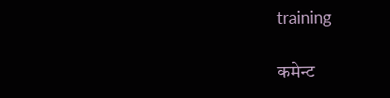training

कमेन्ट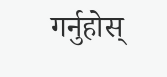गर्नुहोस्